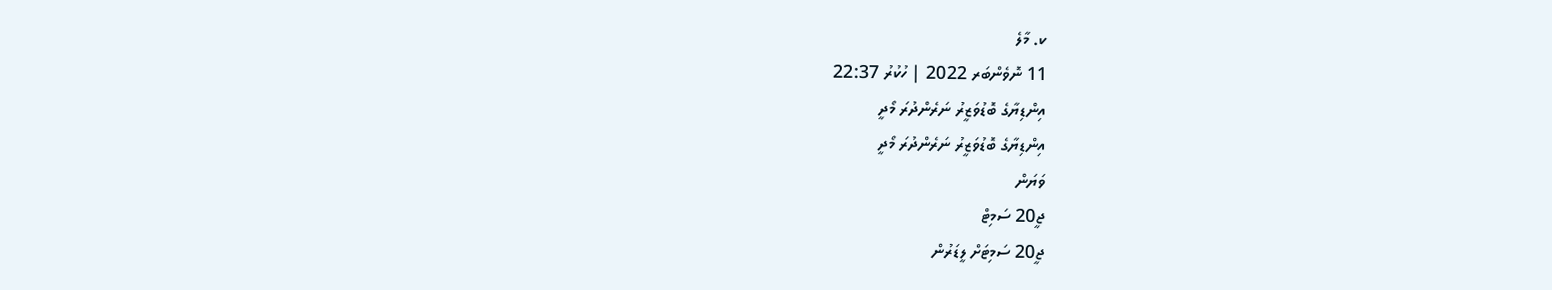ކ. މާލެ
11 ނޮވެންބަރ 2022 | ހުކުރު 22:37
އިންޑިޔާގެ ބޮޑުވަޒީރު ނަރެންދުރަ މޯދީ
އިންޑިޔާގެ ބޮޑުވަޒީރު ނަރެންދުރަ މޯދީ
ވަޔަން
ޖީ20 ސަމިޓް
ޖީ20 ސަމިޓަށް ލީޑަރުން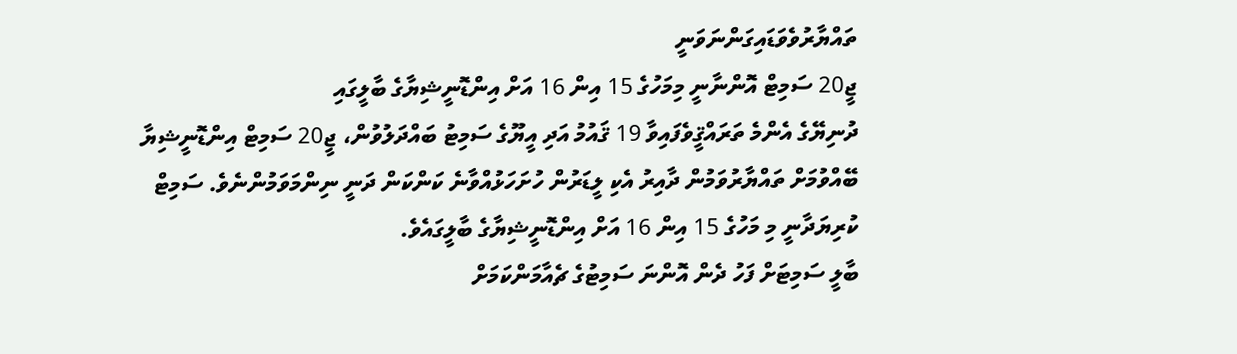ތައްޔާރުވެވަޑައިގަންނަވަނީ
ޖީ20 ސަމިޓް އޮންނާނީ މިމަހުގެ 15 އިން 16 އަށް އިންޑޮނީޝިޔާގެ ބާލީގައި
ދުނިޔޭގެ އެންމެ ތަރައްޤީވެފައިވާ 19 ޤައުމު އަދި އީޔޫގެ ސަމިޓު ބައްދަލުވުން، ޖީ20 ސަމިޓް އިންޑޮނީޝިޔާ ބޭއްވުމަށް ތައްޔާރުވަމުން ދާއިރު އެކި ލީޑަރުން ހުށަހަޅުއްވާނެ ކަންކަން ދަނީ ނިންމަވަމުންނެވެ. ސަމިޓް ކުރިޔަދާނީ މި މަހުގެ 15 އިން 16 އަށް އިންޑޮނީޝިޔާގެ ބާލީގައެވެ.
ބާލީ ސަމިޓަށް ފަހު ދެން އޮންނަ ސަމިޓުގެ ޗެއާމަންކަމަށް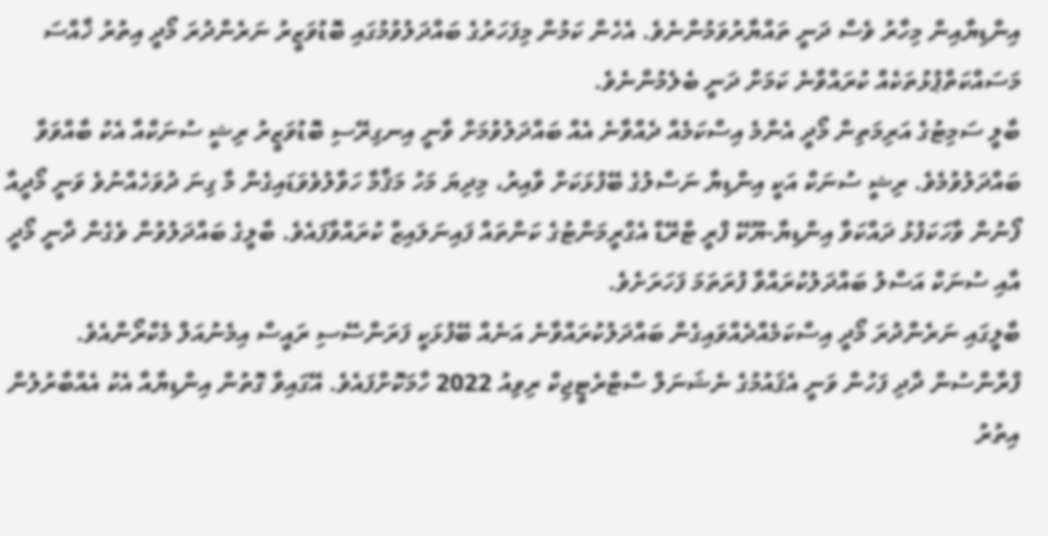އިންޑިޔާއިން މިހާރު ވެސް ދަނީ ތައްޔާރުވަމުންނެވެ. އެހެން ކަމުން މިފަހަރުގެ ބައްދަލުވުމުގައި ބޮޑުވަޒީރު ނަރެންދުރަ މޯދީ އިތުރު ޚާއްސަ މަސައްކަތްޕުޅުތަކެއް ކުރައްވާނެ ކަމަށް ދަނީ ބެލެމުންނެވެ.
ބާލީ ސަމިޓުގެ އަރިމަތިން މޯދީ އެންމެ އިސްކަމެއް ދެއްވާނެ އެއް ބައްދަލުވުމަށް ވާނީ އިނގިރޭސި ބޮޑުވަޒީރު ރިޝީ ސުނަކްއާ އެކު ބާއްވަވާ ބައްދަލުވުމެވެ. ރިޝީ ސުނަކް އަކީ އިންޑިޔާ ނަސްލުގެ ބޭފުޅަކަށް ވާއިރު، މިދިޔަ މަހު މަޤާމާ ހަވާލުވެވަޑައިގެން މާ ގިނަ ދުވަހެއްނުވެ ވަނީ މޯދީއާ ފޯނުން ވާހަކަފުޅު ދައްކަވާ އިންޑިޔާ-ޔޫކޭ ފްރީ ޓްރޭޑް އެގްރީމަންޓުގެ ކަންތައް ފައިނަލައިޒް ކުރައްވާފައެވެ. ބާލީގެ ބައްދަލުވުން ވެގެން ދާނީ މޯދީ އާއި ސުނަކް އަސްލު ބައްދަލުކުރައްވާ ފުރަތަމަ ފަހަރަށެވެ.
ބާލީގައި ނަރެންދުރަ މޯދީ އިސްކަމެއްދެއްވައިގެން ބައްދަލުކުރައްވާނެ އަނެއް ބޭފުޅަކީ ފަރަންސޭސި ރައީސް އިމެނުއަލް މެކްރޯންއެވެ. ފްރާންސުން ދާދި ފަހުން ވަނީ އެޤައުމުގެ ނެޝަނަލް ސްޓްރެޓީޖިކް ރިވިއު 2022 ހާމަކޮށްފައެވެ. އޭގައިވާ ގޮތުން އިންޑިޔާއާ އެކު އެއްބާރުލުން އިތުރު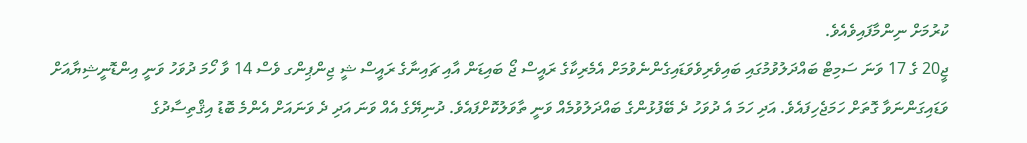ކުރުމަށް ނިންމާފައިވެއެވެ.
ޖީ20 ގެ 17 ވަނަ ސަމިޓް ބައްދަލުވުމުގައި ބައިވެރިވެވަޑައިގެންނެވުމަށް އެމެރިކާގެ ރައީސް ޖޯ ބައިޑަން އާއި ޗައިނާގެ ރައީސް ޝީ ޖިންޕިންގ ވެސް 14 ވާ ހޯމަ ދުވަހު ވަނީ އިންޑޮނީޝިޔާއަށް ވަޑައިގަންނަވާ ގޮތަށް ހަމަޖެހިފައެވެ. އަދި ހަމަ އެ ދުވަހު ދެ ބޭފުޅުންގެ ބައްދަލުވުމެއް ވަނީ ތާވަލުކޮށްފައެވެ. ދުނިޔޭގެ އެއް ވަނަ އަދި ދެ ވަނައަށް އެންމެ ބޮޑު އިޤްތިސާދުގެ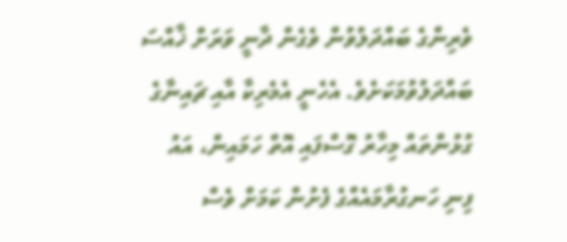ވެރިންގެ ބައްދަލުވުން ވެގެން ދާނީ ވަރަށް ޚާއްސަ ބައްދަލުވުމަކަށެވެ. އެހެނީ އެމެރިކާ އާއި ޗައިނާގެ ގުޅުންތައް މިހާރު ގޮސްފައި އޮތް ހަމައިން، އައު ފިނި ހަނގުރާމައެއްގެ ފެށުން ކަމަށް ވެސް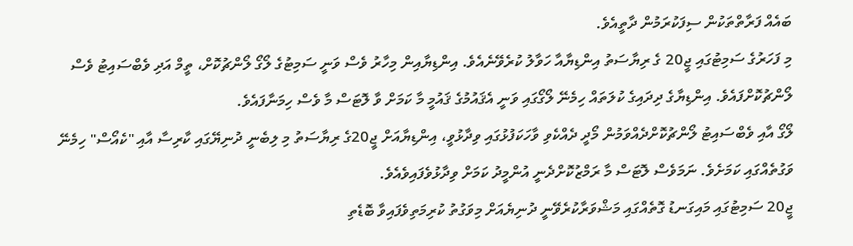ބައެއް ފަރާތްތަކުން ސިފަކުރަމުން ދާތީއެވެ.
މި ފަހަރުގެ ސަމިޓުގައި ޖީ20 ގެ ރިޔާސަތު އިންޑިޔާއާ ހަވާލު ކުރެވޭނެއެވެ. އިންޑިޔާއިން މިހާރު ވެސް ވަނީ ސަމިޓުގެ ލޯގޯ ލޯންޗުކޮށް، ތީމް އަދި ވެބްސައިޓު ވެސް ލޯންޗުކޮށްފައެވެ. އިންޑިޔާގެ ދިދައިގެ ކުލަތައް ހިމެނޭ ލޯގޯގައި ވަނީ އެޤައުމުގެ ޤައުމީ މާ ކަމަށް ވާ ލޮޓަސް މާ ވެސް ހިމަނާފައެވެ.
ލޯގޯ އާއި ވެބްސައިޓު ލޯންޗުކޮށްދެއްވަމުން މޯދީ ދެއްކެވި ވާހަކަފުޅުގައި ވިދާޅުވީ، އިންޑިޔާއަށް ޖީ20ގެ ރިޔާސަތު މި ލިބެނީ ދުނިޔޭގައި ކާރިސާ އާއި "ކެއޯސް" ހިމެނޭ ވަގުތެއްގައި ކަމަށެވެ. ނަމަވެސް ލޮޓަސް މާ ރަމްޒުކޮށްދެނީ އުންމީދު ކަމަށް ވިދާޅުވެފައިވެއެވެ.
ޖީ20 ސަމިޓުގައި މައިގަނޑު ގޮތެއްގައި މަޝްވަރާކުރެވޭނީ ދުނިޔެއަށް މިވަގުތު ކުރިމަތިވެފައިވާ ބޮޑެތި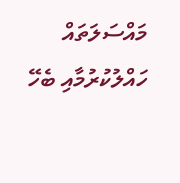މައްސަލަތައް ހައްލުކުރުމާއި ބެހޭ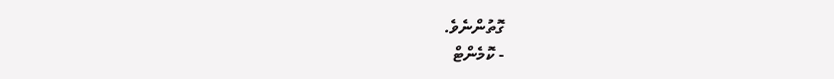ގޮތުންނެވެ.
- ކޮމެންޓް